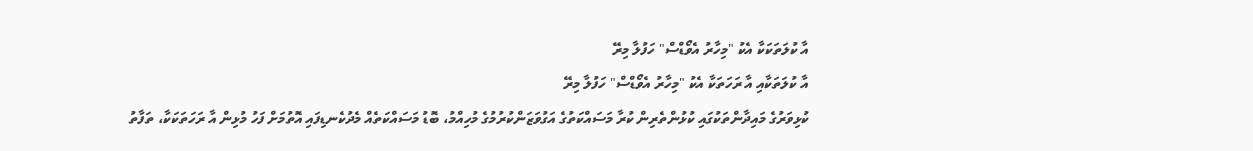އާ ކުލަތަކަކާ އެކު "މިހާރު އެވޯޑްސް" ހަފުލާ މިރޭ
އާ ކުލަތަކާއި އާ ރަހަތަކާ އެކު "މިހާރު އެވޯޑްސް" ހަފުލާ މިރޭ
ކުޅިވަރުގެ މައިދާންތަކުގައި ކުޅުންތެރިން ކުރާ މަސައްކަތުގެ އަގުވަޒަންކުރުމުގެ މުހިއްމު، ބޮޑު މަސައްކަތެއް މެދުކެނޑިފައި އޮތުމަށް ފަހު މުޅިން އާ ރަހަތަކަކާ، ތަފާތު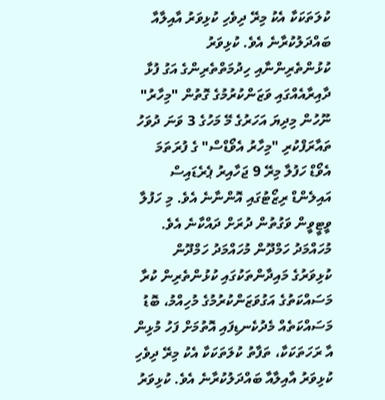ކުލަތަކަކާ އެކު މިރޭ ދިވެހި ކުޅިވަރު އާއިލާއާ ބައްދަލުކުރާނެ އެވެ. ކުޅިވަރު ކުޅުންތެރިންނާއި ހިދުމަތްތެރިންގެ އަގު ފުޅާ ދާއިރާއެއްގައި ވަޒަންކުރުމުގެ ގޮތުން "މިހާރު" ނޫހުން މިދިޔަ އަހަރުގެ މޭ މަހުގެ 3 ވަނަ ދުވަހު ތައާރަފްކުރި "މިހާރު އެވޯޑްސް" ގެ ފުރަތަމަ އެވޯޑް ހަފުލާ މިރޭ 9 ޖަހާއިރު ޕެރެޑައިސް އައިލެންޑް ރިޒޯޓުގައި އޮންނާނެ އެވެ. މި ހަފުލާ ވީޓީވީން ވަގުތުން ދުރަށް ދައްކާނެ އެވެ.
މުހައްމަދު ހަމްދޫން މުހައްމަދު ހަމްދޫން
ކުޅިވަރުގެ މައިދާންތަކުގައި ކުޅުންތެރިން ކުރާ މަސައްކަތުގެ އަގުވަޒަންކުރުމުގެ މުހިއްމު، ބޮޑު މަސައްކަތެއް މެދުކެނޑިފައި އޮތުމަށް ފަހު މުޅިން އާ ރަހަތަކަކާ، ތަފާތު ކުލަތަކަކާ އެކު މިރޭ ދިވެހި ކުޅިވަރު އާއިލާއާ ބައްދަލުކުރާނެ އެވެ. ކުޅިވަރު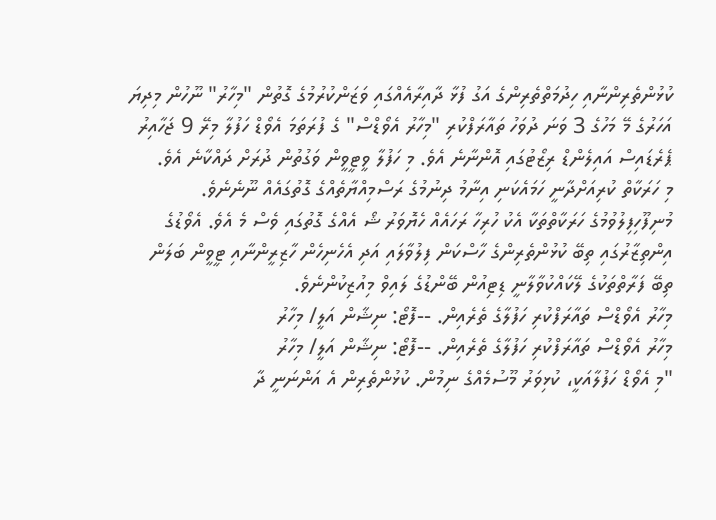ކުޅުންތެރިންނާއި ހިދުމަތްތެރިންގެ އަގު ފުޅާ ދާއިރާއެއްގައި ވަޒަންކުރުމުގެ ގޮތުން "މިހާރު" ނޫހުން މިދިޔަ އަހަރުގެ މޭ މަހުގެ 3 ވަނަ ދުވަހު ތައާރަފްކުރި "މިހާރު އެވޯޑްސް" ގެ ފުރަތަމަ އެވޯޑް ހަފުލާ މިރޭ 9 ޖަހާއިރު ޕެރެޑައިސް އައިލެންޑް ރިޒޯޓުގައި އޮންނާނެ އެވެ. މި ހަފުލާ ވީޓީވީން ވަގުތުން ދުރަށް ދައްކާނެ އެވެ.
މި ހަރަކާތް ކުރިއަށްދާނީ ހަމައެކަނި އިނާމު ދިނުމުގެ ރަސްމިއްޔާތެއްގެ ގޮތުގައެއް ނޫނެނެވެ. މުނިފޫހިފިލުވުމުގެ ހަރަކާތްތަކާ އެކު ހުރިހާ ރަހައެއް ހެޔޮވަރު ޝޯ އެއްގެ ގޮތުގައި ވެސް މެ އެވެ. އެވޯޑުގެ އިންތިޒާރުގައި ތިބޭ ކުޅުންތެރިންގެ ހާސްކަން ފިލުވާލައި އަދި އެހެނިހެން ހާޒިރީންނާއި ޓީވީން ބަލަން ތިބޭ ފަރާތްތަކުގެ ލޭކައްކުވާލާނީ ޑިޓިއުން ބޭންޑުގެ ލައިވް މިއުޒިކުންނެވެ.
މިހާރު އެވޯޑްސް ތައާރަފްކުރި ހަފުލާގެ ތެރެއިން. --ފޮޓޯ: ނިޝާން އަލީ/ މިހާރު
މިހާރު އެވޯޑްސް ތައާރަފްކުރި ހަފުލާގެ ތެރެއިން. --ފޮޓޯ: ނިޝާން އަލީ/ މިހާރު
"މި އެވޯޑް ހަފުލާއަކީ، ކުޅިވަރު މޫސުމެއްގެ ނިމުން. ކުޅުންތެރިން އެ އަންނަނީ ދާ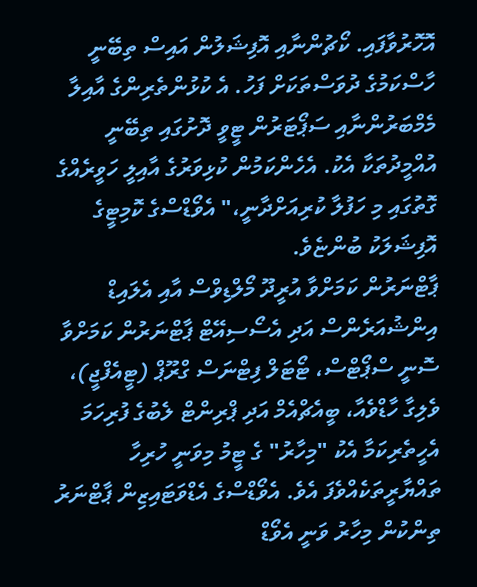އޮހޮރުވާފައި. ކޯޗުންނާއި އޮފިޝަލުން އައިސް ތިބޭނީ ހާސްކަމުގެ ދުވަސްތަކަށް ފަހު. އެ ކުޅުންތެރިންގެ އާއިލާ މެމްބަރުންނާއި ސަޕޯޓަރުން ޓީވީ ދޮށުގައި ތިބޭނީ އުއްމީދުތަކާ އެކު. އެހެންކަމުން ކުޅިވަރުގެ އާއިލީ ހަވީރެއްގެ ގޮތުގައި މި ހަފުލާ ކުރިއަށްދާނީ،" އެވޯޑްސްގެ ކޮމިޓީގެ އޮފިޝަލަކު ބުންޏެވެ.
ޕާޓްނަރުން ކަމަށްވާ އުރީދޫ މޯލްޑިވްސް އާއި އެލައިޑް އިންޝުއަރެންސް އަދި އެސޯސިއޭޓް ޕާޓްނަރުން ކަމަށްވާ ސޮނީ ސްޕޯޓްސް، ޓޯޓަލް ފިޓްނަސް ގްރޫޕް (ޓީއެފްޖީ)، ވެލިގާ ހާޑްވެއާ، ބީއެޗްއެމް އަދި ޕްރިންޓް ލެބުގެ ފުރިހަމަ އެހީތެރިކަމާ އެކު "މިހާރު" ގެ ޓީމު މިވަނީ ހުރިހާ ތައްޔާރީތަކެއްވެފަ އެވެ. އެވޯޑްސްގެ އެޑްވަޓައިޒިން ޕާޓްނަރު ތިންކުން މިހާރު ވަނީ އެވޯޑް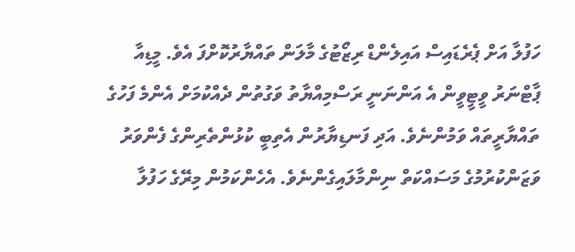ހަފުލާ އަށް ޕެރެޑައިސް އައިލެންޑް ރިޒޯޓުގެ މާލަން ތައްޔާރުކޮށްފަ އެވެ. މީޑިއާ ޕާޓްނަރު ވީޓީވީން އެ އަންނަނީ ރަސްމިއްޔާތު ވަގުތުން ދެއްކުމަށް އެންމެ ފަހުގެ ތައްޔާރީތައް ވަމުންނެވެ. އަދި ފަނޑިޔާރުން އެތިބީ ކުޅުންތެރިންގެ ފެންވަރު ވަޒަންކުރުމުގެ މަސައްކަތް ނިންމާލައިގެންނެވެ. އެހެންކަމުން މިރޭގެ ހަފުލާ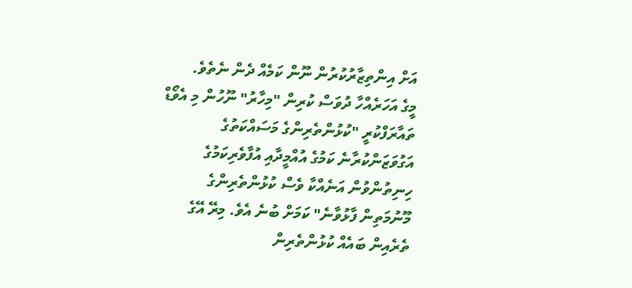އަށް އިންތިޒާރުކުރުން ނޫން ކަމެއް ދެން ނެތެވެ.
މީގެ އަހަރެއްހާ ދުވަސް ކުރިން "މިހާރު" ނޫހުން މި އެވޯޑް ތައާރަފްކުރީ "ކުޅުންތެރިންގެ މަސައްކަތުގެ އަގުވަޒަންކުރާނެ ކަމުގެ އުއްމީދާއި އުފާވެރިކަމުގެ ހިނިތުންވުން އަނެއްކާ ވެސް ކުޅުންތެރިންގެ މޫނުމަތިން ފާޅުވާނެ" ކަމަށް ބުނެ އެވެ. މިރޭ އޭގެ ތެރެއިން ބައެއް ކުޅުންތެރިން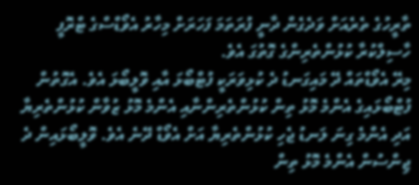ތާރީހުގެ ތެރެއަށް ވަދެގެން ދާނީ ފުރަތަމަ ފަހަރަށް މިހާރު އެވޯޑްސްގެ ޓްރޮފީ ހާސިލްކުރާ ކުޅުންތެރިންގެ ގޮތުގަ އެވެ.
މިރޭ އެވޯޑްތައް ދޭ މައިގަނޑު ދެ ކުޅިވަރަކީ ފުޓްބޯޅަ އާއި ވޮލީބޯޅަ އެވެ. އެގޮތުން ފުޓްބޯޅައިގެ އެންމެ މޮޅު ތިން ކުޅުންތެރިންނާއި އެންމެ މޮޅު ޒުވާން ކުޅުންތެރިޔާ އަދި އެންމެ ގިނަ ލަނޑު ޖެހި ކުޅުންތެރިޔާ އަށް އެވޯޑް ދޭނެ އެވެ. ވޮލީބޯޅައިން ދެ ޖިންސުން އެންމެ މޮޅު ތިން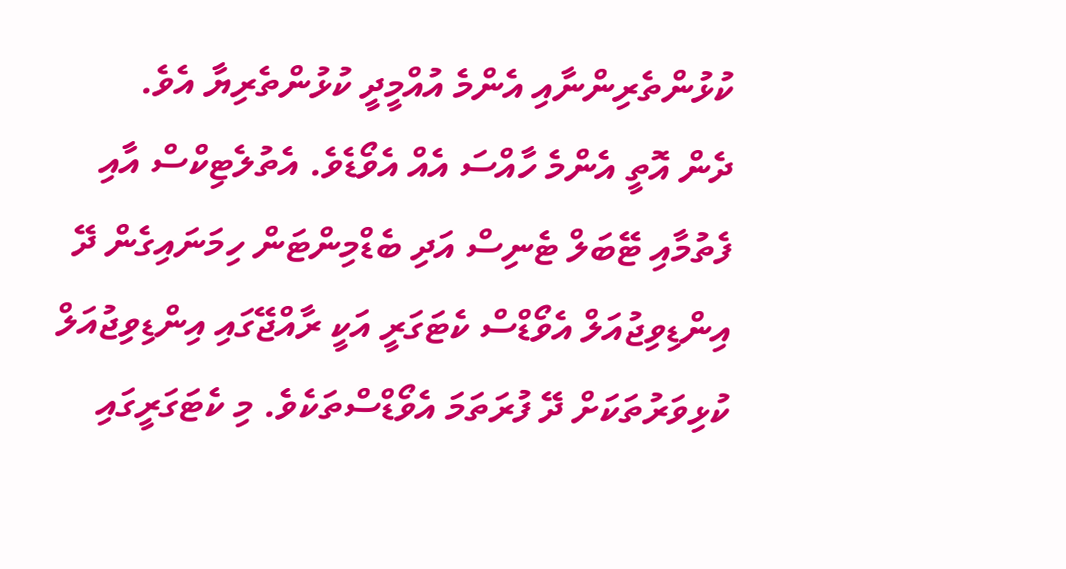ކުޅުންތެރިންނާއި އެންމެ އުއްމީދީ ކުޅުންތެރިޔާ އެވެ.
ދެން އޮތީ އެންމެ ހާއްސަ އެއް އެވޯޑެވެ. އެތުލެޓިކްސް އާއި ފެތުމާއި ޓޭބަލް ޓެނިސް އަދި ބެޑްމިންޓަން ހިމަނައިގެން ދޭ އިންޑިވިޖުއަލް އެވޯޑްސް ކެޓަގަރީ އަކީ ރާއްޖޭގައި އިންޑިވިޖުއަލް ކުޅިވަރުތަކަށް ދޭ ފުރަތަމަ އެވޯޑްސްތަކެވެ. މި ކެޓަގަރީގައި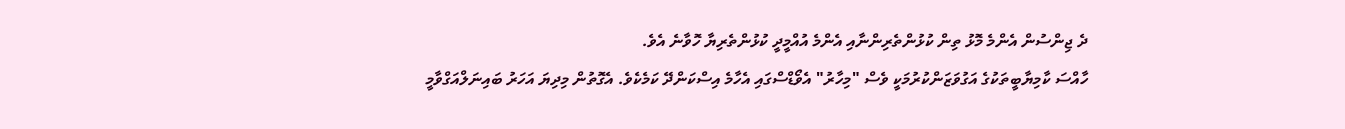ދެ ޖިންސުން އެންމެ މޮޅު ތިން ކުޅުންތެރިންނާއި އެންމެ އުއްމީދީ ކުޅުންތެރިޔާ ހޮވާނެ އެވެ.
ހާއްސަ ކާމިޔާބީތަކުގެ އަގުވަޒަންކުރުމަކީ ވެސް "މިހާރު" އެވޯޑްސްގައި އެހާމެ އިސްކަންދޭ ކަމެކެވެ. އެގޮތުން މިދިޔަ އަހަރު ބައިނަލްއަގްވާމީ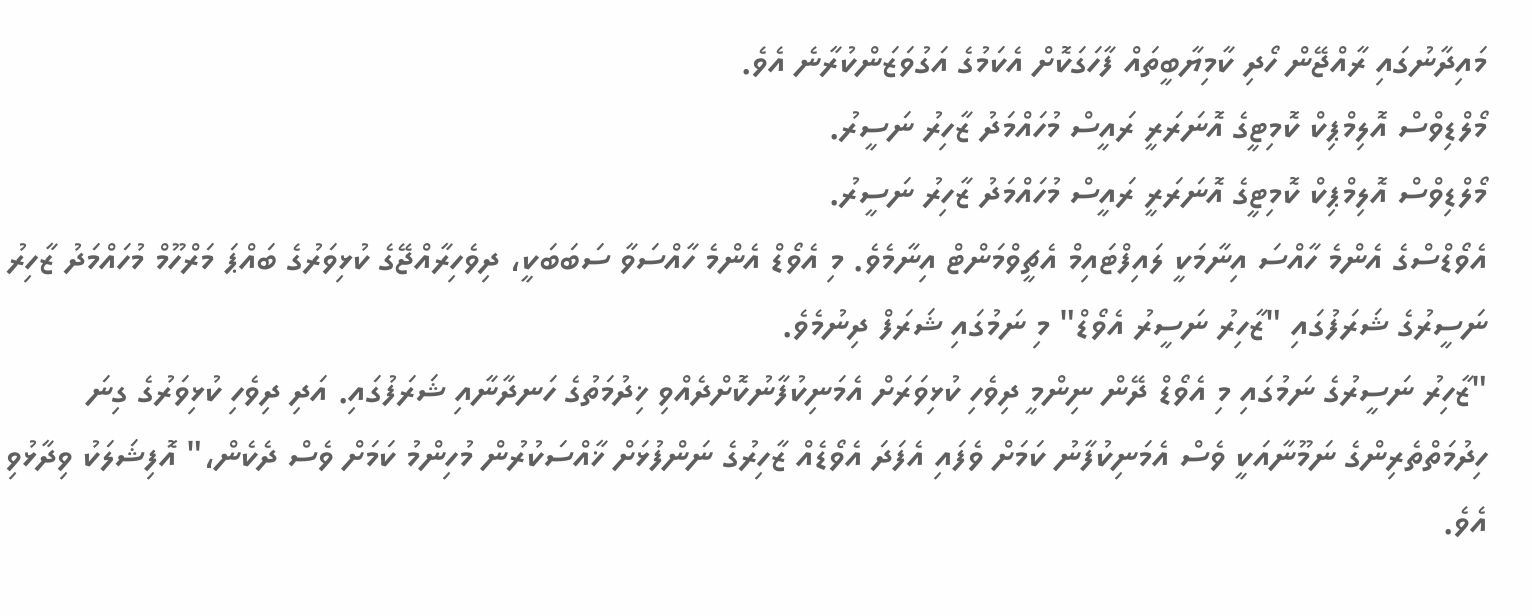މައިދާނުގައި ރާއްޖޭން ހޯދި ކާމިޔާބީތައް ފާހަގަކޮށް އެކަމުގެ އަގުވަޒަންކުރާނެ އެވެ.
މޯލްޑިވްސް އޮލިމްޕިކް ކޮމިޓީގެ އޮނަރަރީ ރައީސް މުހައްމަދު ޒާހިރު ނަސީރު.
މޯލްޑިވްސް އޮލިމްޕިކް ކޮމިޓީގެ އޮނަރަރީ ރައީސް މުހައްމަދު ޒާހިރު ނަސީރު.
އެވޯޑްސްގެ އެންމެ ހާއްސަ އިނާމަކީ ލައިފްޓައިމް އެޗީވްމަންޓް އިނާމެވެ. މި އެވޯޑް އެންމެ ހާއްސަވާ ސަބަބަކީ، ދިވެހިރާއްޖޭގެ ކުޅިވަރުގެ ބައްޕަ މަރްހޫމް މުހައްމަދު ޒާހިރު ނަސީރުގެ ޝަރަފުގައި "ޒާހިރު ނަސީރު އެވޯޑް" މި ނަމުގައި ޝަރަފް ދިނުމެވެ.
"ޒާހިރު ނަސީރުގެ ނަމުގައި މި އެވޯޑް ދޭން ނިންމީ ދިވެހި ކުޅިވަރަށް އެމަނިކުފާނުކޮށްދެއްވި ޚިދުމަތުގެ ހަނދާނާއި ޝަރަފުގައި. އަދި ދިވެހި ކުޅިވަރުގެ ގިނަ ހިދުމަތްތެރިންގެ ނަމޫނާއަކީ ވެސް އެމަނިކުފާނު ކަމަށް ވެފައި އެފަދަ އެވޯޑެއް ޒާހިރުގެ ނަންފުޅަށް ޚާއްސަކުރުން މުހިންމު ކަމަށް ވެސް ދެކެން،" އޮފިޝަލަކު ވިދާޅުވި އެވެ.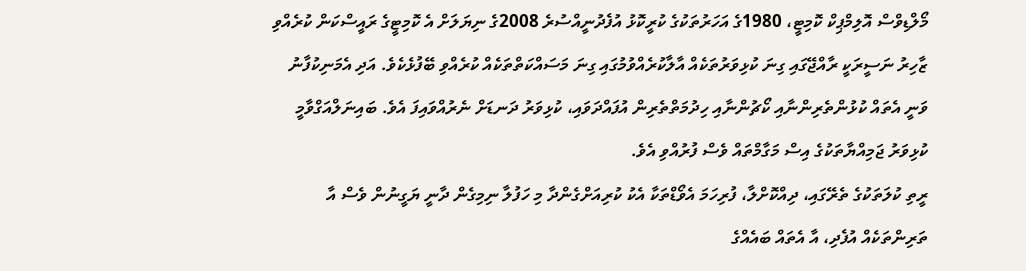މޯލްޑިވްސް އޮލިމްޕިކް ކޮމިޓީ، 1980ގެ އަހަރުތަކުގެ ކުރީކޮޅު އުފެދުނީއްސުރެ 2008ގެ ނިޔަލަށް އެ ކޮމިޓީގެ ރައީސްކަން ކުރެއްވި ޒާހިރު ނަސީރަކީ ރާއްޖޭގައި ގިނަ ކުޅިވަރުތަކެއް އާލާކުރެއްވުމުގައި ގިނަ މަސައްކަތްތަކެއް ކުރެއްވި ބޭފުޅެކެވެ. އަދި އެމަނިކުފާނު ވަނީ އެތައް ކުޅުންތެރިންނާއި ކޯޗުންނާއި ހިދުމަތްތެރިން އުފައްދަވައި، ކުޅިވަރު ދަނޑަށް ނެރުއްވައިފަ އެވެ. ބައިނަލްއަގްވާމީ ކުޅިވަރު ޖަމިއްޔާތަކުގެ އިސް މަގާމްތައް ވެސް ފުރުއްވި އެވެ.
ރީތި ކުލަތަކުގެ ތެރޭގައި، ދިއްކޮށްލާ، ފުރިހަމަ އެވޯޑްތަކާ އެކު ކުރިއަށްގެންދާ މި ހަފުލާ ނިމިގެން ދާނީ ޔަގީނުން ވެސް އާ ތަރިންތަކެއް އުފެދި، އާ އެތައް ބައެއްގެ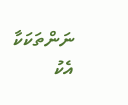ނަންތަކަކާ އެކު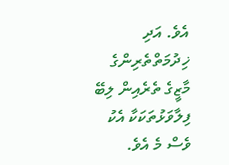އެވެ. އަދި ޚިދުމަތްތެރިންގެ މާޒީގެ ތެރެއިން ލިބޭ ފިލާވަޅުތަކަކާ އެކު ވެސް މެ އެވެ.